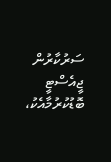ސަރުކާރުން ޖީއެސްޓީ ބޮޑުކުރުމާއެކު،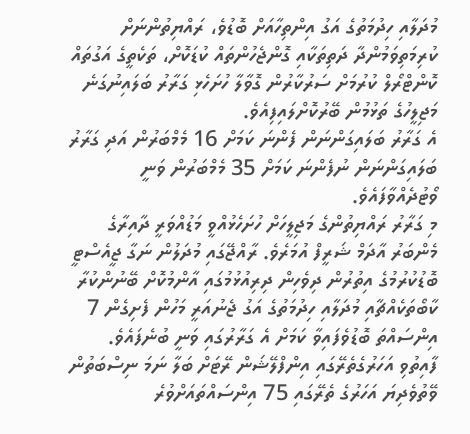މުދަލާއި ހިދުމަތުގެ އަގު އިންތިހާއަށް ބޮޑުވެ، ރައްޔިތުންނަށް ކުރިމަތިވަމުންދާ ދަތިތަކާއި ގޮންޖެހުންތައް ކުޑަކޮށް، ތަކެތީގެ އަގުތައް ކޮންޓްރޯލް ކުރުމަށް ސަރުކާރުން ގޮވާލާ ހުށަހެޅި ގަރާރު ބަލައިނުގަނެ މަޖިލީހުގެ ތަޅުމުން ބޭރުކޮށްލައިފިއެވެ.
އެ ގަރާރު ބަލައިގަންނަން ފެންނަ ކަމަށް 16 މެމްބަރުން އަދި ގަރާރު ބަލައިގަންނަން ނުފެންނަ ކަމަށް 35 މެމްބަރުން ވަނީ ވޯޓުދެއްވާފައެވެ.
މި ގަރާރު ރައްޔިތުންގެ މަޖިލީހަށް ހުށަހެޅުއްވީ މަޑުއްވަރީ ދާއިރާގެ މެންބަރު އާދަމް ޝަރީފް އުމަރެވެ. ރާއްޖޭގައި މުދަލުން ނަގާ ޖީއެސްޓީ ބޮޑުކުރުމުގެ އިތުރުން ދިވެހިން ދިރިއުޅުމުގައި އާންމުކޮށް ބޭނުންކުރާ ކާބޯތަކެއްޗާއި މުދަލާއި ހިދުމަތުގެ އަގު ޖެނުއަރީ މަހުން ފެށިގެން 7 އިންސައްތަ ބޮޑުވެފައިވާ ކަމަށް އެ ގަރާރުގައި ވަނީ ބުނެފައެވެ.
ފާއިތުވި އަހަރުގެތެރޭގައި އިންފްލޭޝަން ރޭޓަށް ބަލާ ނަމަ ނިސްބަތުން ވޭތުވެދިޔަ އަހަރުގެ ތެރޭގައި 75 އިންސައްތައަށްވުރެ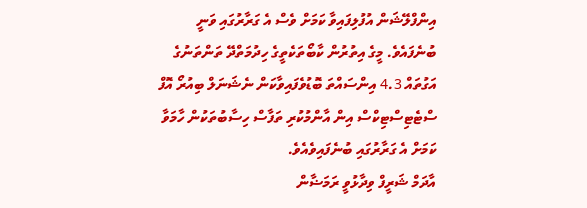އިންފްލޭޝަން އުފުލިފައިވާ ކަމަށް ވެސް އެ ގަރާރުގައި ވަނީ ބުނެފައެވެ. މީގެ އިތުރުން ކާބޯތަކެތީގެ ހިދުމަތްދޭ ތަންތަނުގެ އަގުތައް 4.3 އިންސައްތަ ބޮޑުވެފައިވާކަން ނެޝަނަލް ބިއުރޯ އޮފް ސްޓެޓިސްޓިކްސް އިން އާންމުކުރި ތަފާސް ހިސާބުތަކުން ހާމަވާ ކަމަށް އެ ގަރާރުގައި ބުނެފައިވެއެވެ.
އާދަމް ޝަރީފް ވިދާޅުވީ ރަމަޟާން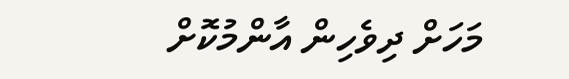މަހަށް ދިވެހިން އާންމުކޮށް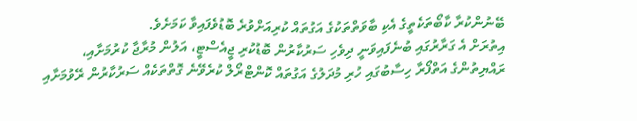ބޭނުންކުރާ ކާބޯތަކެތީގެ އެކި ބާވަތްތަކުގެ އަގުތައް ކުރިއަށްވުރެ ބޮޑުވެފައިވާ ކަމަށެވެ.
އިތުރަށް އެ ގަރާރުގައި ބުނެފައިވަނީ ދިވެހި ސަރުކާރުން ބޮޑުކުރި ޖީއެސްޓީ، އަލުން މުރާޖާ ކުރުމަށާއި، ރައްޔިތުންގެ އަތްފޯރާ ހިސާބުގައި ހުރި މުދަލުގެ އަގުތައް ކޮންޓްރޯލް ކުރެވޭނެ ގޮތްތަކެއް ސަރުކާރުން ރޭވުމަށާއި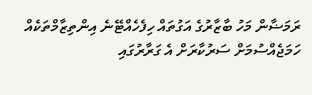ރަމަޟާން މަހު ބާޒާރުގެ އަގުތައް ހިފެހެއްޓޭނެ އިންތިޒާމްތަކެއް ހަމަޖެއްސުމަށް ސަރުކާރަށް އެ ގަރާރުގައި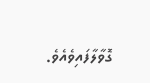ގޮވާލާފައިވެއެވެ.